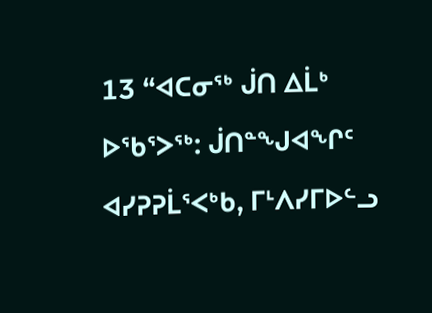13 “ᐊᑕᓂᖅ ᒎᑎ ᐃᒫᒃ ᐅᖃᕐᐳᖅ: ᒎᑎᓐᖑᐊᖏᑦ ᐊᓯᕈᕈᒫᕐᐸᒃᑲ, ᒥᒻᐱᓯᒥᐅᓪᓗ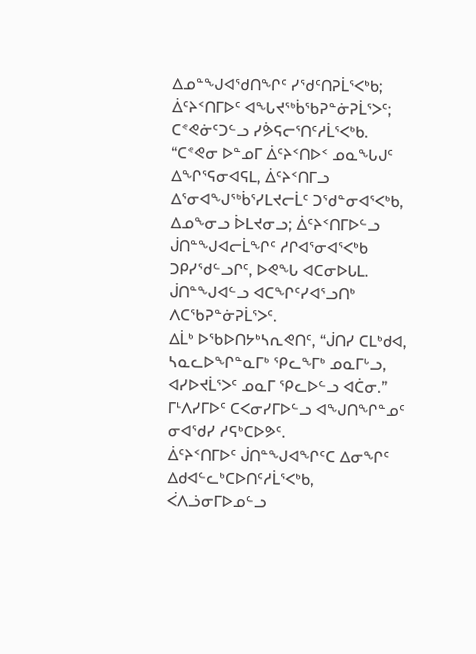ᐃᓄᓐᖑᐊᖁᑎᖏᑦ ᓯᖁᑦᑎᕈᒫᕐᐸᒃᑲ; ᐄᑦᔨᑉᑎᒥᐅᑦ ᐊᖓᔪᖅᑳᖃᕈᓐᓃᕈᒫᕐᐳᑦ; ᑕᕝᕙᓃᑦᑐᓪᓗ ᓯᕘᕋᓕᕐᑎᑦᓱᒫᕐᐸᒃᑲ.
“ᑕᕝᕙᓂ ᐅᓐᓄᒥ ᐄᑦᔨᑉᑎᐅᑉ ᓄᓇᖓᒍᑦ ᐃᖏᕐᕋᓂᐊᕋᒪ, ᐄᑦᔨᑉᑎᒥᓗ ᐃᕐᓂᐊᖑᖅᑳᕐᓯᒪᔪᓕᒫᑦ ᑐᖁᓐᓂᐊᕐᐸᒃᑲ, ᐃᓄᖕᓂᓗ ᐆᒪᔪᓂᓗ; ᐄᑦᔨᑉᑎᒥᐅᓪᓗ ᒎᑎᓐᖑᐊᓕᒫᖏᑦ ᓱᒋᐊᕐᓂᐊᕐᐸᒃᑲ ᑐᑭᓯᖁᓪᓗᒋᑦ, ᐅᕙᖓ ᐊᑕᓂᐅᒐᒪ.
ᒎᑎᓐᖑᐊᓪᓗ ᐊᑕᖏᑦᓯᐊᕐᓗᑎᒃ ᐱᑕᖃᕈᓐᓃᕈᒫᕐᐳᑦ.
ᐃᒫᒃ ᐅᖃᐅᑎᔭᒃᓴᕆᕙᑎᑦ, “ᒎᑎᓯ ᑕᒪᒃᑯᐊ, ᓴᓇᓚᐅᖏᓐᓇᒥᒃ ᕿᓚᖕᒥᒃ ᓄᓇᒥᒡᓗ, ᐊᓯᐅᔪᒫᕐᐳᑦ ᓄᓇᒥ ᕿᓚᐅᓪᓗ ᐊᑖᓂ.”
ᒥᒻᐱᓯᒥᐅᑦ ᑕᐸᓂᓯᒥᐅᓪᓗ ᐊᖑᑎᖏᓐᓄᑦ ᓂᐊᖁᓯ ᓱᕋᒃᑕᐅᕗᑦ.
ᐄᑦᔨᑉᑎᒥᐅᑦ ᒎᑎᓐᖑᐊᖏᑦᑕ ᐃᓂᖏᑦ ᐃᑯᐊᓪᓚᒃᑕᐅᑎᑦᓱᒫᕐᐸᒃᑲ, ᐹᐱᓘᓂᒥᐅᓄᓪᓗ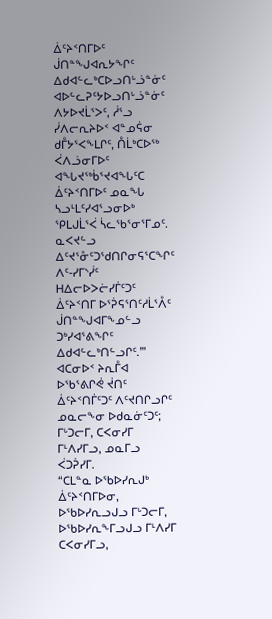ᐄᑦᔨᑉᑎᒥᐅᑦ ᒎᑎᓐᖑᐊᕆᔭᖏᑦ ᐃᑯᐊᓪᓚᒃᑕᐅᓗᑎᒡᓘᓐᓃᑦ ᐊᐅᓪᓚᕈᑦᔭᐅᓗᑎᒡᓘᓐᓃᑦ ᐱᔭᐅᔪᒫᕐᐳᑦ, ᓲᕐᓗ ᓰᐱᓕᕆᔨᐅᑉ ᐊᓐᓄᕌᓂ ᑯᒤᔭᕐᐸᖕᒪᒋᑦ, ᑍᒫᒃᑕᐅᖅ ᐹᐱᓘᓂᒥᐅᑦ ᐊᖓᔪᖅᑳᕐᔪᐊᖓᑦᑕ ᐄᑦᔨᑉᑎᒥᐅᑦ ᓄᓇᖓ ᓴᓗᒻᒪᑦᓯᐊᕐᓗᓂᐅᒃ ᕿᒪᒍᒫᕐᐹ ᓵᓚᖃᕐᓂᕐᒥᓄᑦ.
ᓇᐸᔪᓪᓗ ᐃᑦᔪᕐᓁᑦᑐᖁᑎᒋᓂᕋᕐᑕᖏᑦ ᐱᑦ-ᓯᒥᔅᓰᑦ ᕼᐃᓕᐅᐳᓖᓯᒦᑦᑐᑦ ᐄᑦᔨᑉᑎᒥ ᐅᕐᕉᕋᕐᑎᑦᓱᒫᕐᐰᑦ ᒎᑎᓐᖑᐊᒥᖕᓄᓪᓗ ᑐᒃᓯᐊᕐᕕᖏᑦ ᐃᑯᐊᓪᓚᒃᑎᓪᓗᒋᑦ.’”
ᐊᑕᓂᐅᑉ ᔨᕆᒤᐊ ᐅᖃᕐᕕᒋᕚ ᔫᑎᑦ ᐄᑦᔨᑉᑎᒦᑦᑐᑦ ᐱᑦᔪᑎᒋᓗᒋᑦ ᓄᓇᓕᖕᓂ ᐅᑯᓇᓃᑦᑐᑦ; ᒥᒡᑐᓕᒥ, ᑕᐸᓂᓯᒥ ᒥᒻᐱᓯᒥᓗ, ᓄᓇᒥᓗ ᐹᑐᕉᓯᒥ.
“ᑕᒪᓐᓇ ᐅᖃᐅᓯᕆᒍᒃ ᐄᑦᔨᑉᑎᒥᐅᓂ, ᐅᖃᐅᓯᕆᓗᒍᓗ ᒥᒡᑐᓕᒥ, ᐅᖃᐅᓯᕆᖕᒥᓗᒍᓗ ᒥᒻᐱᓯᒥ ᑕᐸᓂᓯᒥᓗ,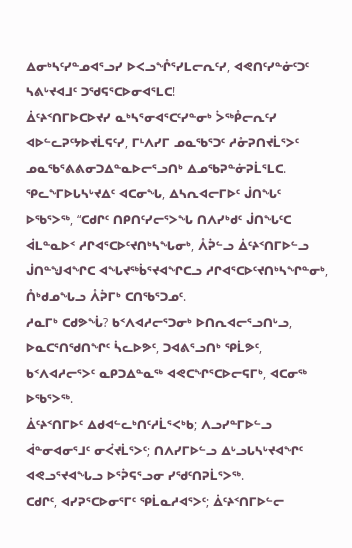ᐃᓂᒃᓴᑦᓯᓐᓄᐊᕐᓗᓯ ᐅᐸᓗᖕᒊᕐᓯᒪᓕᕆᑦᓯ, ᐊᕙᑎᑦᓯᓐᓃᑦᑐᑦ ᓴᕕᒡᔪᐊᒧᑦ ᑐᖁᕋᕐᑕᐅᓂᐊᕐᒪᑕ!
ᐄᑦᔨᑉᑎᒥᐅᑕᐅᔪᓯ ᓇᒃᓴᕐᓂᐊᕐᑕᑦᓯᓐᓂᒃ ᐴᖅᑬᓕᕆᑦᓯ ᐊᐅᓪᓚᕈᑦᔭᐅᔪᒫᕋᑦᓯ, ᒥᒻᐱᓯᒥ ᓄᓇᖃᕐᑐᑦ ᓱᓁᕈᑎᔪᒫᕐᐳᑦ ᓄᓇᖃᕐᕕᕕᓂᑐᐃᓐᓇᐅᓕᕐᓗᑎᒃ ᐃᓄᖃᕈᓐᓃᕈᒫᕐᒪᑕ.
ᕿᓚᖕᒥᐅᒐᓴᒡᔪᐃᑦ ᐊᑕᓂᖓ, ᐃᓴᕆᐊᓕᒥᐅᑦ ᒎᑎᖓᑦ ᐅᖃᕐᐳᖅ, “ᑕᑯᒋᑦ ᑎᑭᑎᑦᓯᓕᕐᐳᖓ ᑎᐱᓯᒃᑯᑦ ᒎᑎᖓᑦᑕ ᐋᒪᓐᓇᐅᑉ ᓱᒋᐊᕐᑕᐅᑦᔪᑎᒃᓴᖓᓂᒃ, ᐰᕉᓪᓗ ᐄᑦᔨᑉᑎᒥᐅᓪᓗ ᒎᑎᓐᖑᐊᖏᑕ ᐊᖓᔪᖅᑳᕐᔪᐊᖏᑕᓗ ᓱᒋᐊᕐᑕᐅᑦᔪᑎᒃᓴᖏᓐᓂᒃ, ᑍᒃᑯᓄᖓᓗ ᐰᕉᒥᒃ ᑕᑎᖃᕐᑐᓄᑦ.
ᓱᓇᒥᒃ ᑕᑯᕗᖔ? ᑲᑉᐱᐊᓱᓕᕐᑐᓂᒃ ᐅᑎᕆᐊᓕᕐᓗᑎᒡᓗ, ᐅᓇᑕᕐᑎᖁᑎᖏᑦ ᓵᓚᐅᕗᑦ, ᑐᐊᕕᕐᓗᑎᒃ ᕿᒫᕗᑦ, ᑲᑉᐱᐊᓱᓕᕐᐳᑦ ᓇᑭᑐᐃᓐᓇᖅ ᐊᕙᑕᖏᕐᑕᐅᓕᕋᒥᒃ, ᐊᑕᓂᖅ ᐅᖃᕐᐳᖅ.
ᐄᑦᔨᑉᑎᒥᐅᑦ ᐃᑯᐊᓪᓚᒃᑎᑦᓱᒫᕐᐸᒃᑲ; ᐱᓗᓯᓐᒥᐅᓪᓗ ᐋᓐᓂᐊᓂᕐᒧᑦ ᓂᐹᔪᒫᕐᐳᑦ; ᑎᐱᓯᒥᐅᓪᓗ ᐃᒡᓗᒐᓴᒡᔪᐊᖏᑦ ᐊᕙᓗᕐᔪᐊᖓᓗ ᐅᕐᕉᕋᕐᓗᓂ ᓯᖁᑦᑎᕈᒫᕐᐳᖅ.
ᑕᑯᒋᑦ, ᐊᓯᕈᕐᑕᐅᓂᕐᒥᑦ ᕿᒫᓇᓱᐊᕐᐳᑦ; ᐄᑦᔨᑉᑎᒥᐅᓪᓕ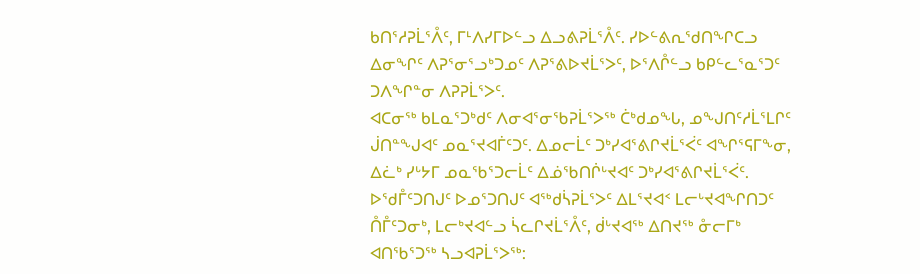ᑲᑎᕐᓱᕈᒫᕐᐰᑦ, ᒥᒻᐱᓯᒥᐅᓪᓗ ᐃᓗᕕᕈᒫᕐᐰᑦ. ᓯᐅᓪᕕᕆᖁᑎᖏᑕᓗ ᐃᓂᖏᑦ ᐱᕈᕐᓂᕐᓗᒃᑐᓄᑦ ᐱᕈᕐᕕᐅᔪᒫᕐᐳᑦ, ᐅᕐᐱᒊᓪᓗ ᑲᑭᓪᓚᕐᓇᕐᑐᑦ ᑐᐱᖏᓐᓂ ᐱᕈᕈᒫᕐᐳᑦ.
ᐊᑕᓂᖅ ᑲᒪᓇᕐᑐᒃᑯᑦ ᐱᓂᐊᕐᓂᖃᕈᒫᕐᐳᖅ ᑖᒃᑯᓄᖓ, ᓄᖑᑎᑦᓱᒫᕐᒪᒋᑦ ᒎᑎᓐᖑᐊᑦ ᓄᓇᕐᔪᐊᒦᑦᑐᑦ. ᐃᓄᓕᒫᑦ ᑐᒃᓯᐊᕐᕕᒋᔪᒫᕐᐹᑦ ᐊᖏᕐᕋᒥᖕᓂ, ᐃᓛᒃ ᓯᒡᔭᒥ ᓄᓇᖃᕐᑐᓕᒫᑦ ᐃᓅᖃᑎᒌᒡᔪᐊᑦ ᑐᒃᓯᐊᕐᕕᒋᔪᒫᕐᐹᑦ.
ᐅᖁᒤᑦᑐᑎᒍᑦ ᐅᓄᕐᑐᑎᒍᑦ ᐊᖅᑯᓵᕈᒫᕐᐳᑦ ᐃᒪᕐᔪᐊᑉ ᒪᓕᒡᔪᐊᖏᑎᑐᑦ ᑍᒤᑦᑐᓂᒃ, ᒪᓕᒃᔪᐊᓪᓗ ᓵᓚᒋᔪᒫᕐᐰᑦ, ᑰᒡᔪᐊᖅ ᐃᑎᔪᖅ ᓁᓕᒥᒃ ᐊᑎᖃᕐᑐᖅ ᓴᓗᐊᕈᒫᕐᐳᖅ: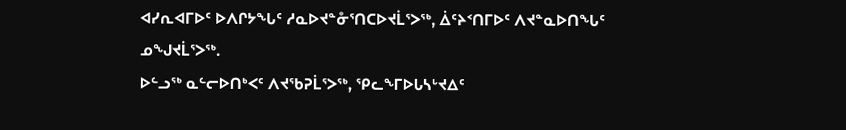ᐊᓯᕆᐊᒥᐅᑦ ᐅᐱᒋᔭᖓᑦ ᓱᓇᐅᔪᓐᓁᕐᑎᑕᐅᔪᒫᕐᐳᖅ, ᐄᑦᔨᑉᑎᒥᐅᑦ ᐱᔪᓐᓇᐅᑎᖓᑦ ᓄᖑᔪᒫᕐᐳᖅ.
ᐅᓪᓗᖅ ᓇᓪᓕᐅᑎᒃᐸᑦ ᐱᔪᖃᕈᒫᕐᐳᖅ, ᕿᓚᖕᒥᐅᒐᓴᒡᔪᐃᑦ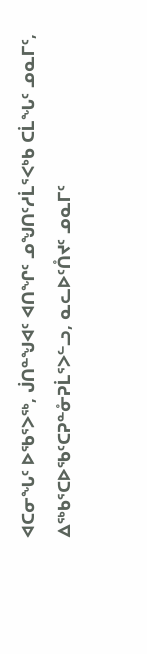ᐊᑕᓂᖓᑦ ᐅᖃᕐᐳᖅ, ᒎᑎᓐᖑᐊᑦ ᐊᑎᖏᑦ ᓄᖑᑎᑦᓱᒫᕐᐸᒃᑲ ᑕᒫᖓᑦ ᓄᓇᒥᑦ, ᐃᖅᑲᕐᑕᐅᖃᑦᑕᕈᓐᓁᕈᒫᕐᐳᓪᓗ, ᓇᓚᐅᑦᑍᔪᑦ ᓄᓇᒥᑦ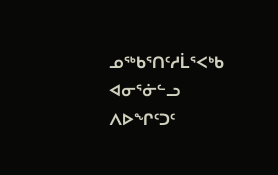ᓄᖅᑲᕐᑎᑦᓱᒫᕐᐸᒃᑲ ᐊᓂᕐᓃᓪᓗ ᐱᐅᖏᑦᑐᑦ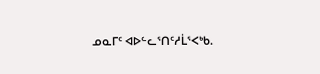ᓄᓇᒥᑦ ᐊᐅᓪᓚᕐᑎᑦᓱᒫᕐᐸᒃᑲ.